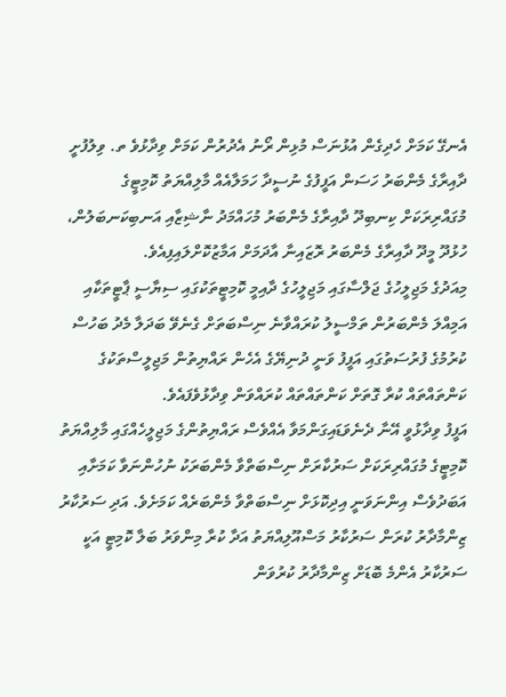އެނގޭ ކަމަށް ހެދިގެން އުޅުނަސް މުޅިން ރޯނު އެދުރުން ކަމަށް ވިދާޅުވެ ތ. ވިލުފުށީ ދާއިރާގެ މެންބަރު ހަސަން އަފީފުގެ ނުސީދާ ހަމަލާއެއް މާލިއްޔަތު ކޮމިޓީގެ މުގައްރިރަކަށް ކިނބިދޫ ދާއިރާގެ މެންބަރު މުހައްމަދު ނާޝިޒާއި އަނބިކަނބަލުން، ހުޅުދޫ މީދޫ ދާއިރާގެ މެންބަރު ރޮޒައިނާ އާދަމަށް އަމާޒުކޮށްލައިފިއެވެ.
މިއަދުގެ މަޖިލީހުގެ ޖަލްސާގައި މަޖިލީހުގެ ދާއިމީ ކޮމިޓީތަކުގައި ސިޔާސީ ޕާޓީތަކާއި އަމިއްލަ މެންބަރުން ތަމްސީލު ކުރައްވާނެ ނިސްބަތަށް ގެނެވޭ ބަދަލާ މެދު ބަހުސް ކުރުމުގެ ފުރުސަތުގައި އަފީފު ވަނީ ދުނިޔޭގެ އެހެން ރައްޔިތުން މަޖިލީސްތަކުގެ ކަންތައްތައް ކުރާ ގޮތަށް ކަންތައްތައް ކުރައްވަން ވިދާޅުވެފައެވެ.
އަފީފު ވިދާޅުވީ އޭނާ ދެނެވަޑައިގަންމަވާ އެއްވެސް ރައްޔިތުންގެ މަޖިލީހެއްގައި މާލިއްޔަތު ކޮމިޓީގެ މުގައްރިރަކަށް ސަރުކާރަށް ނިސްބަތްވާ މެންބަރަކު ނުހުންނަވާ ކަމަށާއި އަބަދުވެސް އިންނަވަނީ އިދިކޮޅަށް ނިސްބަތްވާ މެންބަރެއް ކަމަށެވެ. އަދި ސަރުކާރު ޒިންމާދާރު ކުރަން ސަރުކާރު މަސްއޫލިއްޔަތު އަދާ ކުރާ މިންވަރު ބަލާ ކޮމިޓީ އަކީ ސަރުކާރު އެންމެ ބޮޑަށް ޒިންމާދާރު ކުރުވަން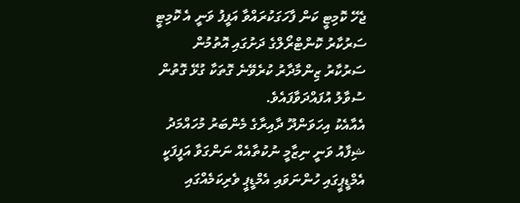ޖެހޭ ކޮމިޓީ ކަން ފާހަގަކުރައްވާ އަފީފު ވަނީ އެ ކޮމިޓީ ސަރުކާރު ކޮންޓްރޯލްގެ ދަށުގައި އޮތުމުން ސަރުކާރު ޒިންމާދާރު ކުރެވޭނެ ގޮތަކާ ގުޅޭ ގޮތުން ސުވާލު އުފައްދަވާފައެވެ.
އެއާއެކު އިހަވަންދޫ ދާއިރާގެ މެންބަރު މުހައްމަދު ޝިފާއު ވަނީ ނިޒާމީ ނުކުތާއެއް ނަންގަވާ އަފީފަކީ އެމްޑީޕީގައި ހުންނަވައި އެމްޑީޕީ ވެރިކަމެއްގައި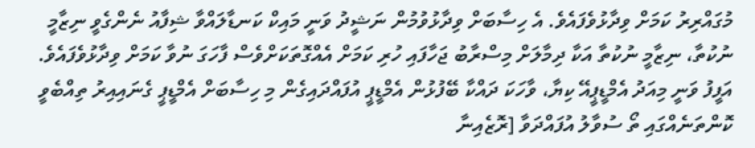މުގައްރިރު ކަމަށް ވިދާޅުވެފައެވެ. އެ ހިސާބަށް ވިދާޅުވުމުން ނަޝީދު ވަނީ މައިކް ކަނޑާލައްވާ ޝިފާއު ނެންގެވީ ނިޒާމީ ނުކުތާ، ނިޒާމީ ނުކުތާ އަކާ ދިމާލަށް މިސްރާބު ޖަހާފައި ހުރި ކަމަށް އެއްގޮތަކަށްވެސް ފާހަގަ ނުވާ ކަމަށް ވިދާޅުވެފައެވެ.
އަފީފު ވަނީ މިއަދު އެމްޑީޕީއޭ ކިޔާ، ވާހަކަ ދައްކާ ބޭފުޅުން އެމްޑީޕީ އުފައްދައިގެން މި ހިސާބަށް އެމްޑީޕީ ގެނައިއިރު ތިއްބެވީ ކޮންތަނެއްގައި ތޯ ސުވާލު އުފައްދަވާ [ރޮޒެއިނާ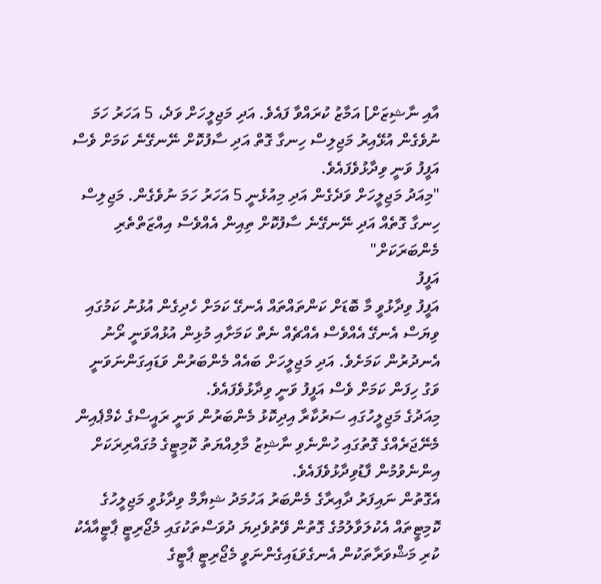އާއި ނާޝިޒަށް] އަމާޒު ކުރައްވާ ފައެވެ. އަދި މަޖިލީހަށް ވަދެ، 5 އަހަރު ހަމަ ނުވެގެން އުޅޭއިރު މަޖިލިސް ހިނގާ ގޮތް އަދި ސާފުކޮށް ނޭނގޭނެ ކަމަށް ވެސް އަފީފު ވަނީ ވިދާޅުވެފައެވެ.
"މިއަދު މަޖިލީހަށް ވަދެގެން އަދި މިއުޅެނީ 5 އަހަރު ހަމަ ނުވެގެން. މަޖިލިސް ހިނގާ ގޮތެއް އަދި ނޭނގޭނެ ސާފުކޮށް ތިއިން އެއްވެސް އިއްޒަތްތެރި މެންބަރަކަށް"
އަފީފު
އަފީފު ވިދާޅުވީ މާ ބޮޑަށް ކަންތައްތައް އެނގޭ ކަމަށް ހެދިގެން އުޅުނު ކަމުގައި ވިޔަސް އެނގޭ އެއްވެސް އެއްޗެއް ނެތް ކަމަށާއި މުޅިން އުޅުއްވަނީ ރޯނު އެނދުރުން ކަމަށެވެ. އަދި މަޖިލީހަށް ބައެއް މެންބަރުން ވަޑައިގަންނަވަނީ ވަގު ހިފަން ކަމަށް ވެސް އަފީފު ވަނީ ވިދާޅުވެފައެވެ.
މިއަދުގެ މަޖިލީހުގައި ސަރުކާރާ އިދިކޮޅު މެންބަރުން ވަނީ ރައީސްގެ ކެމްޕެއިން މެނޭޖަރެއްގެ ގޮތުގައި ހުންނެވި ނާޝިޒު މާލިއްޔަތު ކޮމިޓީގެ މުގައްރިރަކަށް އިންނެވުމުން ފާޑުވިދާޅުވެފައެވެ.
އެގޮތުން ނައިފަރު ދާއިރާގެ މެންބަރު އަހުމަދު ޝިޔާމް ވިދާޅުވީ މަޖިލީހުގެ ކޮމިޓީތައް އެކުލަވާލުމުގެ ގޮތުން ވޭތުވެދިޔަ ދުވަސްތަކުގައި މެޖޯރިޓީ ޕާޓީއާއެކު ކުރި މަޝްވަރާތަކުން އެނގެވަޑައިގެންނަވީ މެޖޯރިޓީ ޕާޓީގެ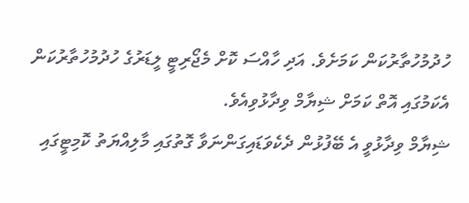ހުދުމުހުތާރުކަން ކަމަށެވެ. އަދި ހާއްސަ ކޮށް މެޖޯރިޓީ ލީޑަރުގެ ހުދުމުހުތާރުކަން އެކަމުގައި އޮތް ކަމަށް ޝިޔާމް ވިދާޅުވިއެވެ.
ޝިޔާމް ވިދާޅުވީ އެ ބޭފުޅުން ދެކެވަޑައިގަންނަވާ ގޮތުގައި މާލިއްޔަތު ކޮމިޓީގައި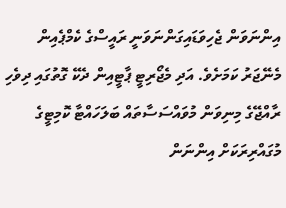އިންނަވަން ޖެހިވަޑައިގަންނަވަނީ ރައީސްގެ ކެމްޕެއިން މެނޭޖަރު ކަމަށެވެ. އަދި މެޖޯރިޓީ ޕާޓީއިން ދެކޭ ގޮތުގައި ދިވެހި ރާއްޖޭގެ މިނިވަން މުވައްސަސާތައް ބަލަހައްޓާ ކޮމިޓީގެ މުގައްރިރަކަށް އިންނަން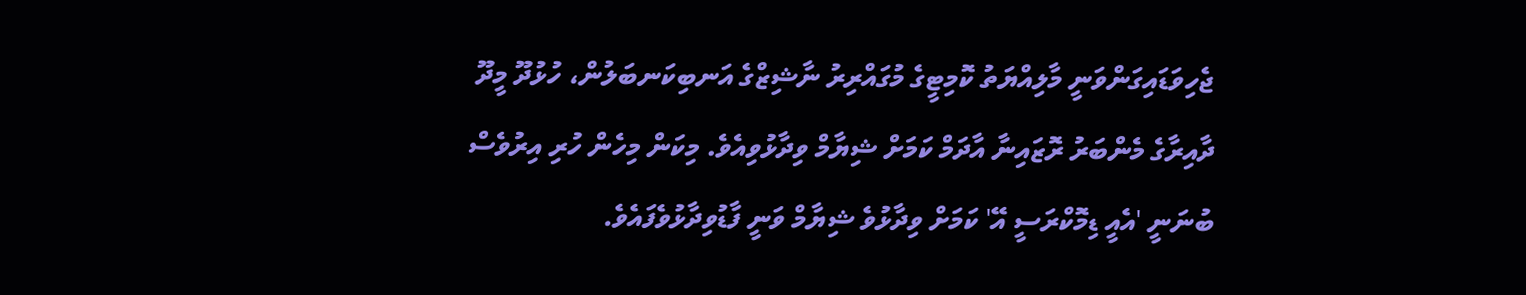ޖެހިވަޑައިގަންވަނީ މާލިއްޔަތު ކޮމިޓީގެ މުގައްރިރު ނާޝިޒްގެ އަނބިކަނބަލުން، ހުޅުދޫ މީދޫ ދާއިރާގެ މެންބަރު ރޮޒައިނާ އާދަމް ކަމަށް ޝިޔާމް ވިދާޅުވިއެވެ. މިކަން މިހެން ހުރި އިރުވެސް ބުނަނީ 'އެއީ ޑިމޮކްރަސީ އޭ' ކަމަށް ވިދާޅުވެ ޝިޔާމް ވަނީ ފާޑުވިދާޅުވެފައެވެ.